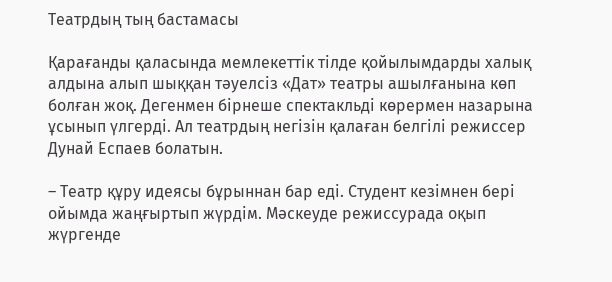Театрдың тың бастамасы

Қарағанды қаласында мемлекеттік тілде қойылымдарды халық алдына алып шыққан тәуелсіз «Дат» театры ашылғанына көп болған жоқ. Дегенмен бірнеше спектакльді көрермен назарына ұсынып үлгерді. Ал театрдың негізін қалаған белгілі режиссер Дунай Еспаев болатын.

– Театр құру идеясы бұрыннан бар еді. Студент кезімнен бері ойымда жаңғыртып жүрдім. Мәскеуде режиссурада оқып жүргенде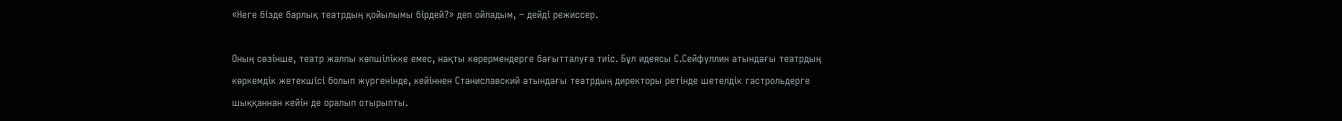«Неге бізде барлық театрдың қойылымы бірдей?» деп ойладым, – дейді режиссер.

Оның сөзінше, театр жалпы көпшілікке емес, нақты көрермендерге бағытталуға тиіс. Бұл идеясы С.Сейфуллин атындағы театрдың көркемдік жетекшісі болып жүргенінде, кейіннен Станиславский атындағы театрдың директоры ретінде шетелдік гастрольдерге шыққаннан кейін де оралып отырыпты.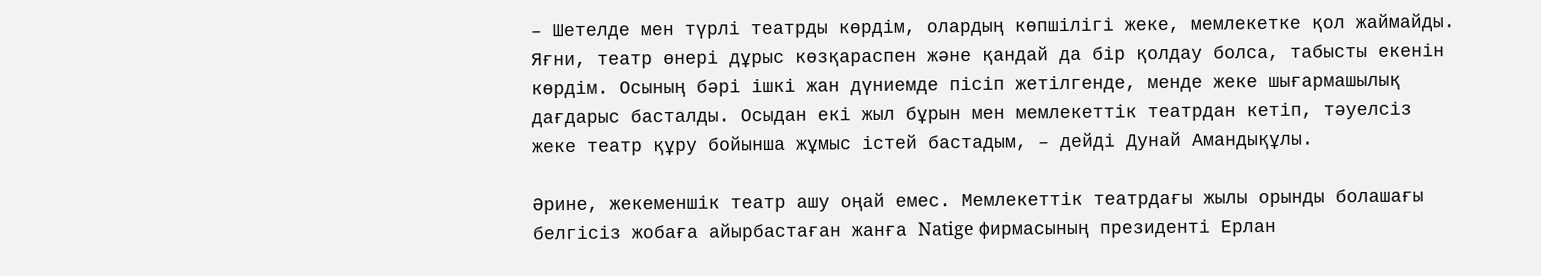– Шетелде мен түрлі театрды көрдім, олардың көпшілігі жеке, мемлекетке қол жаймайды. Яғни, театр өнері дұрыс көзқараспен және қандай да бір қолдау болса, табысты екенін көрдім. Осының бәрі ішкі жан дүниемде пісіп жетілгенде, менде жеке шығармашылық дағдарыс басталды. Осыдан екі жыл бұрын мен мемлекеттік театрдан кетіп, тәуелсіз жеке театр құру бойынша жұмыс істей бастадым, – дейді Дунай Амандықұлы.

Әрине, жекеменшік театр ашу оңай емес. Мемлекеттік театрдағы жылы орынды болашағы белгісіз жобаға айырбастаған жанға Natige фирмасының президенті Ерлан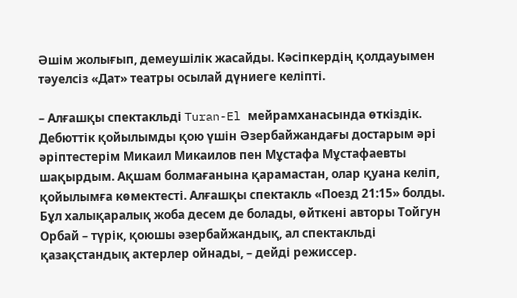Әшім жолығып, демеушілік жасайды. Кәсіпкердің қолдауымен тәуелсіз «Дат» театры осылай дүниеге келіпті.

– Алғашқы спектакльді Turan-El мейрамханасында өткіздік. Дебюттік қойылымды қою үшін Әзербайжандағы достарым әрі әріптестерім Микаил Микаилов пен Мұстафа Мұстафаевты шақырдым. Ақшам болмағанына қарамастан, олар қуана келіп, қойылымға көмектесті. Алғашқы спектакль «Поезд 21:15» болды. Бұл халықаралық жоба десем де болады, өйткені авторы Тойгун Орбай – түрік, қоюшы әзербайжандық, ал спектакльді қазақстандық актерлер ойнады, – дейді режиссер.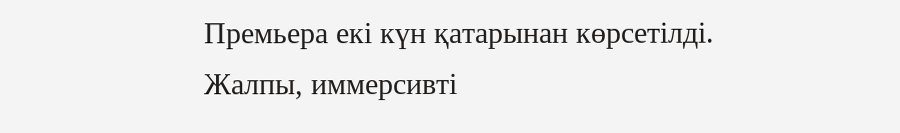Премьера екі күн қатарынан көрсетілді. Жалпы, иммерсивті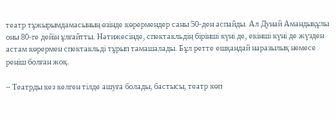театр тұжырымдамасының өзінде көрермендер саны 50-ден аспайды. Ал Дунай Амандықұлы оны 80-ге дейін ұлғайтты. Нәтижесінде, спектакльдің бірінші күні де, екінші күні де жүзден астам көрермен спектакльді тұрып тамашалады. Бұл ретте ешқандай наразылық немесе реніш болған жоқ.

– Театрды кез келген тілде ашуға болады, бастысы, театр көп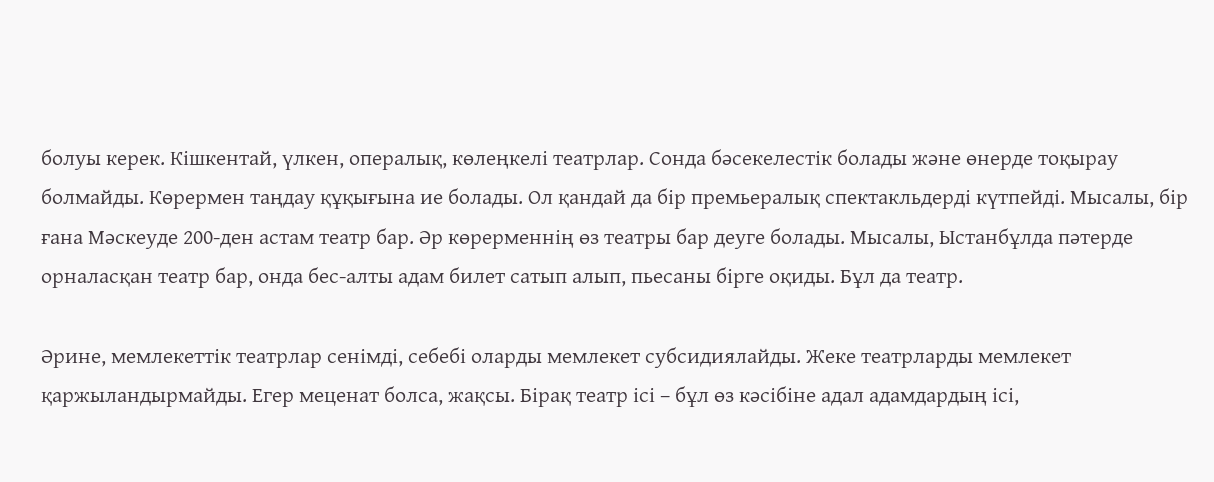болуы керек. Кішкентай, үлкен, опералық, көлеңкелі театрлар. Сонда бәсекелестік болады және өнерде тоқырау болмайды. Көрермен таңдау құқығына ие болады. Ол қандай да бір премьералық спектакльдерді күтпейді. Мысалы, бір ғана Мәскеуде 200-ден астам театр бар. Әр көрерменнің өз театры бар деуге болады. Мысалы, Ыстанбұлда пәтерде орналасқан театр бар, онда бес-алты адам билет сатып алып, пьесаны бірге оқиды. Бұл да театр.

Әрине, мемлекеттік театрлар сенімді, себебі оларды мемлекет субсидиялайды. Жеке театрларды мемлекет қаржыландырмайды. Егер меценат болса, жақсы. Бірақ театр ісі – бұл өз кәсібіне адал адамдардың ісі,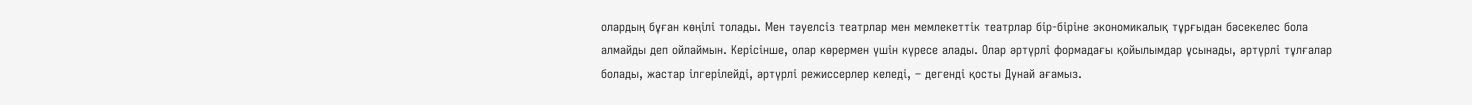олардың бұған көңілі толады. Мен тәуелсіз театрлар мен мемлекеттік театрлар бір-біріне экономикалық тұрғыдан бәсекелес бола алмайды деп ойлаймын. Керісінше, олар көрермен үшін күресе алады. Олар әртүрлі формадағы қойылымдар ұсынады, әртүрлі тұлғалар болады, жастар ілгерілейді, әртүрлі режиссерлер келеді, – дегенді қосты Дунай ағамыз.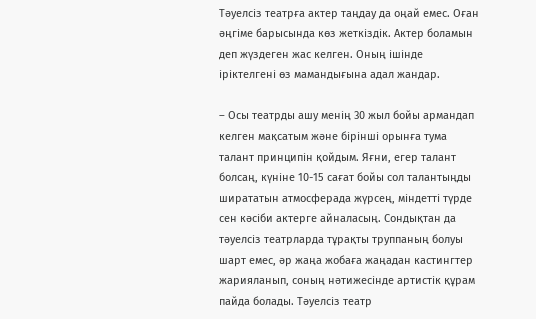Тәуелсіз театрға актер таңдау да оңай емес. Оған әңгіме барысында көз жеткіздік. Актер боламын деп жүздеген жас келген. Оның ішінде іріктелгені өз мамандығына адал жандар.

– Осы театрды ашу менің 30 жыл бойы армандап келген мақсатым және бірінші орынға тума талант принципін қойдым. Яғни, егер талант болсаң, күніне 10-15 сағат бойы сол талантыңды ширататын атмосферада жүрсең, міндетті түрде сен кәсіби актерге айналасың. Сондықтан да тәуелсіз театрларда тұрақты труппаның болуы шарт емес, әр жаңа жобаға жаңадан кастингтер жарияланып, соның нәтижесінде артистік құрам пайда болады. Тәуелсіз театр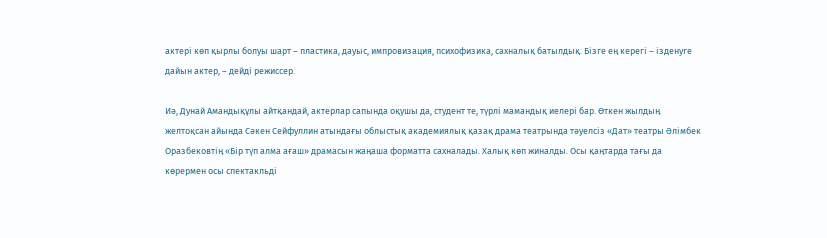актері көп қырлы болуы шарт – пластика, дауыс, импровизация, психофизика, сахналық батылдық. Бізге ең керегі – ізденуге дайын актер, – дейді режиссер.

Иә, Дунай Амандықұлы айтқандай, актерлар сапында оқушы да, студент те, түрлі мамандық иелері бар. Өткен жылдың желтоқсан айында Сәкен Сейфуллин атындағы облыстық академиялық қазақ драма театрында тәуелсіз «Дат» театры Әлімбек Оразбековтің «Бір түп алма ағаш» драмасын жаңаша форматта сахналады. Халық көп жиналды. Осы қаңтарда тағы да көрермен осы спектакльді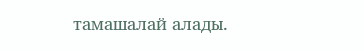тамашалай алады.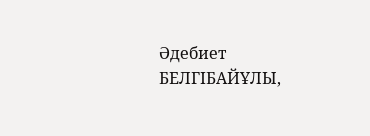Әдебиет БЕЛГІБАЙҰЛЫ,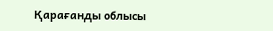Қарағанды облысы